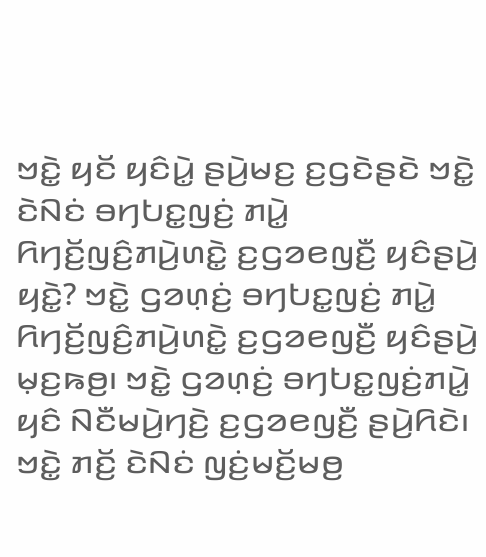ꤠꤢꤧ꤭ ꤟꤢꤩ ꤟꤢꤨꤣꤧ꤭ ꤔꤣꤧ꤬ꤗꤢ꤬ ꤢ꤬ꤞꤢꤧꤔꤢꤧ ꤠꤢꤧ꤭ ꤢꤧꤡꤢꤦ ꤋꤚꤝꤢ꤭ꤜꤢꤦ꤬ ꤊꤣꤧ꤭ ꤖꤚꤢꤩ꤬ꤜꤢꤨ꤬ꤊꤣꤧ꤬ꤛꤢꤧ꤭ ꤢ꤬ꤞꤤꤕꤜꤢꤪ꤬ ꤟꤢꤨꤔꤣꤧ꤬ ꤟꤢꤧ꤭? ꤠꤢꤧ꤭ ꤞꤤꤛ꤫ꤢꤦ꤬ ꤋꤚꤝꤢ꤭ꤜꤢꤦ꤬ ꤊꤣꤧ꤭ ꤖꤚꤢꤩ꤬ꤜꤢꤨ꤬ꤊꤣꤧ꤬ꤛꤢꤧ꤭ ꤢ꤬ꤞꤤꤕꤜꤢꤪ꤬ ꤟꤢꤨꤔꤣꤧ꤬ ꤗ꤫ꤢ꤬ꤒꤥ꤬꤯ ꤠꤢꤧ꤭ ꤞꤤꤛ꤫ꤢꤦ꤬ ꤋꤚꤝꤢ꤭ꤜꤢꤦ꤬ꤊꤣꤧ꤭ ꤟꤢꤨ ꤡꤢꤪꤗꤣꤧ꤬ꤚꤢꤧ꤬ ꤢ꤬ꤞꤤꤕꤜꤢꤪ꤬ ꤔꤣꤧ꤬ꤖꤢꤧ꤯ ꤠꤢꤧ꤭ ꤊꤢꤩ꤬ ꤢꤧꤡꤢꤦ ꤜꤢꤦ꤬ꤗꤢꤩ꤬ꤗꤥ꤬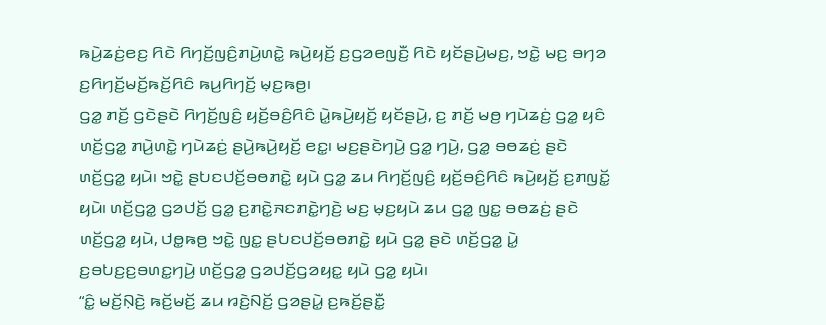ꤒꤣꤧ꤬ꤘꤢꤦ꤬ꤕꤢ꤬ ꤖꤢꤧ ꤖꤚꤢꤩ꤬ꤜꤢꤨ꤬ꤊꤣꤧ꤬ꤛꤢꤧ꤭ ꤒꤣꤧ꤬ꤟꤢꤩ꤬ ꤢ꤬ꤞꤤꤕꤜꤢꤪ꤬ ꤖꤢꤧ ꤟꤢꤩꤔꤣꤧ꤬ꤗꤢ꤬, ꤠꤢꤧ꤭ ꤗꤢ꤬ ꤋꤚꤤ ꤢ꤬ꤖꤚꤢꤩ꤬ꤗꤢꤩ꤬ꤒꤢꤩ꤬ꤖꤢꤨ ꤒꤣ꤬ꤖꤚꤢꤩ꤬ ꤗ꤫ꤢ꤬ꤒꤥ꤬꤯
ꤞꤤ꤭ ꤊꤢꤩ꤬ ꤞꤢꤧꤔꤢꤧ ꤖꤚꤢꤩ꤬ꤜꤢꤨ꤬ ꤟꤢꤩ꤬ꤋꤢꤨ꤬ꤖꤢꤨ ꤣꤧ꤭ꤒꤣꤧ꤬ꤟꤢꤩ꤬ ꤟꤢꤩꤔꤣꤧ꤬, ꤢ꤬ ꤊꤢꤩ꤬ ꤗꤥ꤬ ꤚꤣꤧꤘꤢꤦ꤬ ꤞꤤ꤭ ꤟꤢꤨ ꤛꤢꤩ꤬ꤞꤤ꤭ ꤊꤣꤧ꤬ꤛꤢꤧ꤭ ꤚꤣꤧꤘꤢꤦ꤬ ꤔꤣꤧ꤬ꤒꤣꤧ꤬ꤟꤢꤩ꤬ ꤕꤢ꤭꤯ ꤗꤢ꤬ꤔꤢꤧꤚꤣꤧ꤬ ꤞꤤ꤭ ꤚꤣꤧ꤬, ꤞꤤ꤭ ꤋꤥꤘꤢꤦ꤬ ꤔꤢꤧ ꤛꤢꤩ꤬ꤞꤤ꤭ ꤟꤣꤧ꤯ ꤠꤢꤧ꤭ ꤔꤝꤢꤓꤢꤩ꤬ꤋꤥꤊꤢꤧ꤭ ꤟꤣꤧ ꤞꤤ꤭ ꤘꤣ ꤖꤚꤢꤩ꤬ꤜꤢꤨ꤬ ꤟꤢꤩ꤬ꤋꤢꤨ꤬ꤖꤢꤨ ꤒꤣꤧ꤬ꤟꤢꤩ꤬ ꤢ꤬ꤊꤜꤢꤩ꤭ ꤟꤣꤧ꤯ ꤛꤢꤩ꤬ꤞꤤ꤭ ꤞꤤꤓꤢꤩ꤬ ꤞꤤ꤭ ꤢ꤬ꤊꤢꤧ꤭ꤏꤢꤊꤢꤧ꤭ꤚꤢꤧ꤬ ꤗꤢ꤬ ꤗ꤫ꤢ꤬ꤟꤣꤧ ꤘꤣ ꤞꤤ꤭ ꤜꤢ꤭ ꤋꤥꤘꤢꤦ꤬ ꤔꤢꤧ ꤛꤢꤩ꤬ꤞꤤ꤭ ꤟꤣꤧ, ꤓꤥ꤭ꤒꤥ꤬ ꤠꤢꤧ꤭ ꤜꤢ꤭ ꤔꤝꤢꤓꤢꤩ꤬ꤋꤥꤊꤢꤧ꤭ ꤟꤣꤧ ꤞꤤ꤭ ꤔꤢꤧ ꤛꤢꤩ꤬ꤞꤤ꤭ ꤣꤧ꤭ ꤢ꤬ꤋꤝꤢ꤬ꤢ꤬ꤋꤛꤢ꤭ꤚꤣꤧ꤬ ꤛꤢꤩ꤬ꤞꤤ꤭ ꤞꤤꤓꤢꤩ꤬ꤞꤤꤟꤢ꤭ ꤟꤣꤧ ꤞꤤ꤭ ꤟꤣꤧ꤯
“ꤢꤨ꤭ ꤗꤢꤩ꤬ꤡ꤫ꤢꤧ꤬ ꤒꤢꤩ꤬ꤗꤢꤩ꤬ ꤘꤣ ꤙꤢꤧ꤬ꤡꤢꤩ꤬ ꤞꤤꤔꤣꤧ꤭ ꤢ꤬ꤒꤢꤩ꤬ꤔꤢꤪ꤭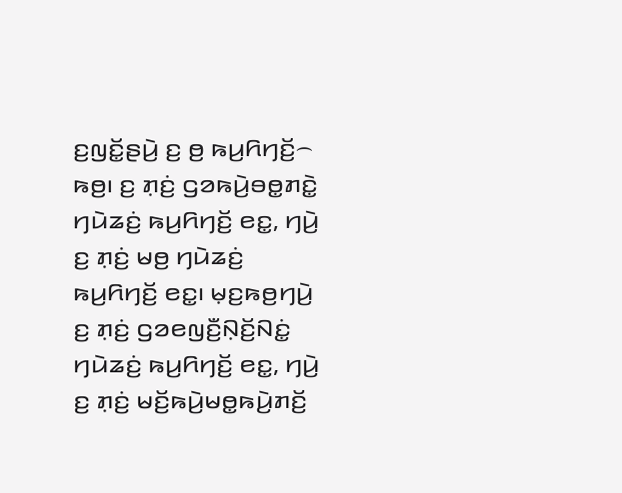ꤢ꤬ꤜꤢꤩ꤭ꤔꤣꤧ꤬ ꤢ꤬ ꤥ꤬ ꤒꤣ꤬ꤖꤚꤢꤩ꤬꤮ ꤒꤥ꤬꤯ ꤢ꤬ ꤊ꤫ꤢꤦ꤬ ꤞꤤꤒꤣꤧ꤬ꤋꤥ꤭ꤊꤢꤧ꤭ ꤚꤣꤧꤘꤢꤦ꤬ ꤒꤣ꤬ꤖꤚꤢꤩ꤬ ꤕꤢ꤭, ꤚꤣꤧ꤬ ꤢ꤬ ꤊ꤫ꤢꤦ꤬ ꤗꤥ꤬ ꤚꤣꤧꤘꤢꤦ꤬ ꤒꤣ꤬ꤖꤚꤢꤩ꤬ ꤕꤢ꤭꤯ ꤗ꤫ꤢ꤬ꤒꤥ꤬ꤚꤣꤧ꤬ ꤢ꤬ ꤊ꤫ꤢꤦ꤬ ꤞꤤꤕꤜꤢꤪ꤬ꤡ꤫ꤢꤩ꤬ꤡꤢꤦ꤭ ꤚꤣꤧꤘꤢꤦ꤬ ꤒꤣ꤬ꤖꤚꤢꤩ꤬ ꤕꤢ꤭, ꤚꤣꤧ꤬ ꤢ꤬ ꤊ꤫ꤢꤦ꤬ ꤗꤢꤩ꤬ꤒꤣꤧ꤬ꤗꤥ꤭ꤒꤣꤧ꤬ꤊꤢꤩ꤬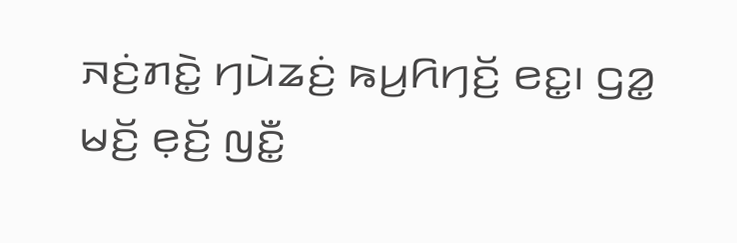ꤏꤢꤦ꤬ꤊꤢꤧ꤭ ꤚꤣꤧꤘꤢꤦ꤬ ꤒꤣ꤬ꤖꤚꤢꤩ꤬ ꤕꤢ꤭꤯ ꤞꤤ꤭ ꤗꤢꤩ꤬ ꤕ꤫ꤢꤩ꤬ ꤜꤢꤪ꤭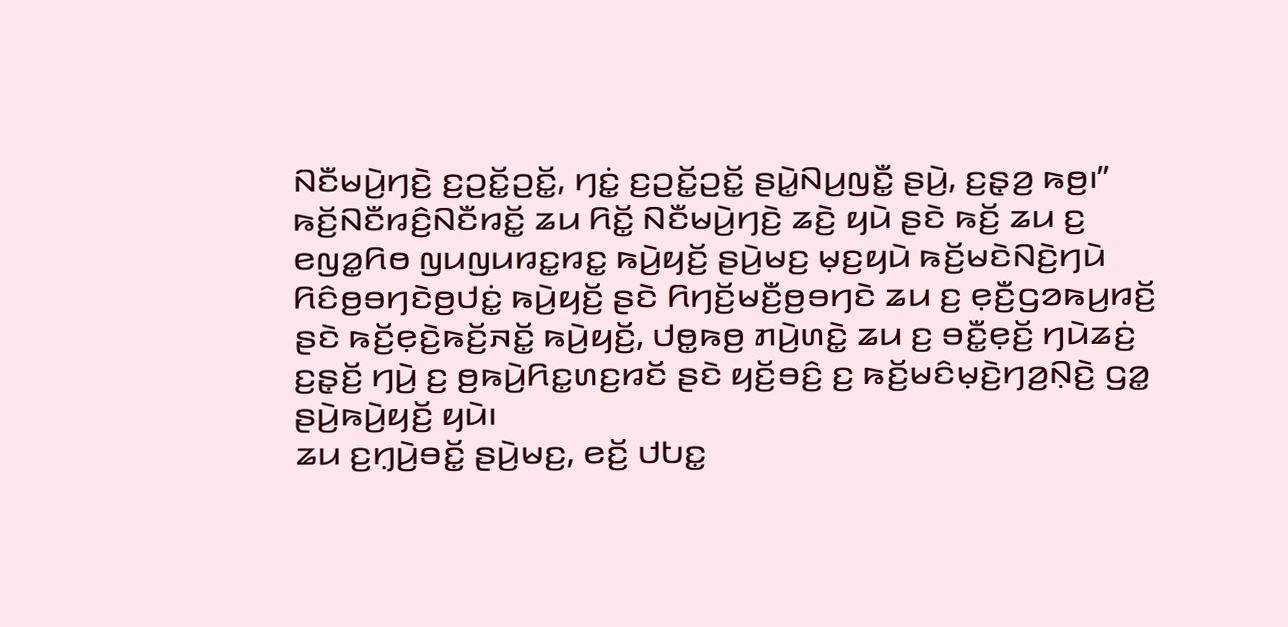ꤡꤢꤪꤗꤣꤧ꤬ꤚꤢꤧ꤬ ꤢ꤬ꤑꤢꤩ꤭ꤑꤢꤩ꤭, ꤚꤢꤦ꤭ ꤢ꤬ꤑꤢꤩ꤭ꤑꤢꤩ꤭ ꤔꤣꤧ꤭ꤡꤣ꤬ꤜꤢꤪ꤭ ꤔꤣꤧ꤬, ꤢ꤬ꤔ꤫ꤤ꤬ ꤒꤥ꤬꤯”
ꤒꤢꤩ꤬ꤡꤢꤪꤙꤢꤨ꤬ꤡꤢꤪꤙꤢꤩ꤭ ꤘꤣ ꤖꤢꤩ꤭ ꤡꤢꤪꤗꤣꤧ꤬ꤚꤢꤧ꤬ ꤘꤢꤧ꤬ ꤟꤣꤧ ꤔꤢꤧ ꤒꤢꤩ꤬ ꤘꤣ ꤢ꤬ ꤕꤜꤤ꤭ꤖꤥ ꤜꤣꤜꤣꤙꤢ꤭ꤙꤢ꤭ ꤒꤣꤧ꤬ꤟꤢꤩ꤬ ꤔꤣꤧ꤬ꤗꤢ꤬ ꤗ꤫ꤢ꤬ꤟꤣꤧ ꤒꤢꤩ꤬ꤗꤢꤧꤡꤢꤧ꤬ꤚꤣꤧ ꤖꤢꤨꤥ꤬ꤋꤚꤢꤧꤥ꤬ꤓꤢꤦ꤭ ꤒꤣꤧ꤬ꤟꤢꤩ꤬ ꤔꤢꤧ ꤖꤚꤢꤩ꤬ꤗꤢꤪ꤬ꤥ꤬ꤋꤚꤢꤧ ꤘꤣ ꤢ꤬ ꤕ꤫ꤢꤪ꤬ꤞꤤꤒꤣ꤬ꤙꤢꤩ꤬ ꤔꤢꤧ ꤒꤢꤩ꤬ꤕ꤫ꤢꤧ꤬ꤒꤢꤩ꤬ꤏꤢꤩ꤭ ꤒꤣꤧ꤬ꤟꤢꤩ꤬, ꤓꤥ꤭ꤒꤥ꤬ ꤊꤣꤧ꤬ꤛꤢꤧ꤭ ꤘꤣ ꤢ꤬ ꤋꤢꤪ꤭ꤕ꤫ꤢꤩ꤬ ꤚꤣꤧꤘꤢꤦ꤬ ꤢ꤬ꤔ꤫ꤢꤩ꤬ ꤚꤣꤧ꤬ ꤢ꤬ ꤥ꤬ꤒꤣꤧ꤬ꤖꤢ꤭ꤛꤢ꤬ꤙꤢꤩ ꤔꤢꤧ ꤟꤢꤩ꤬ꤋꤢꤨ꤬ ꤢ꤬ ꤒꤢꤩ꤬ꤗꤢꤨꤗ꤫ꤢꤧ꤬ꤚꤤ꤬ꤡ꤫ꤢꤧ꤬ ꤞꤤ꤭ ꤔꤣꤧ꤬ꤒꤣꤧ꤬ꤟꤢꤩ꤬ ꤟꤣꤧ꤯
ꤘꤣ ꤢ꤬ꤚ꤫ꤣꤧ꤬ꤋꤢꤩ꤭ ꤔꤣꤧ꤬ꤗꤢ꤬, ꤕꤢꤩ꤬ ꤓꤝꤢ꤭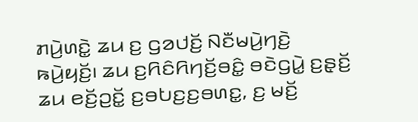ꤊꤣꤧ꤬ꤛꤢꤧ꤭ ꤘꤣ ꤢ꤬ ꤞꤤꤓꤢꤩ꤬ ꤡꤢꤪꤗꤣꤧ꤬ꤚꤢꤧ꤬ ꤒꤣꤧ꤬ꤟꤢꤩ꤬꤯ ꤘꤣ ꤢ꤬ꤖꤢꤨꤖꤚꤢꤩ꤬ꤋꤢꤨ꤭ ꤋꤢꤧꤞꤣꤧ꤭ ꤢ꤬ꤔ꤫ꤢꤩ꤬ ꤘꤣ ꤕꤢꤩ꤬ꤑꤢꤩ꤭ ꤢ꤬ꤋꤝꤢ꤬ꤢ꤬ꤋꤛꤢ꤭, ꤢ꤬ ꤗꤢꤩ꤬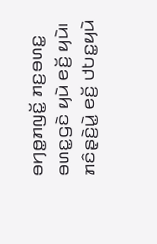ꤋꤚꤥ꤭ꤊꤜꤢꤩ꤭ ꤊꤢ꤬ꤋꤛꤢ꤭ ꤋꤛꤢ꤭ꤞꤢꤧ ꤟꤣꤧ ꤕꤢꤩ꤬ ꤟꤣꤧ꤯ ꤊꤢꤨꤔ꤫ꤢꤧ꤬ꤣꤧ꤭ ꤕꤢꤩ꤬ ꤓꤝꤢ꤭ꤟꤣꤧ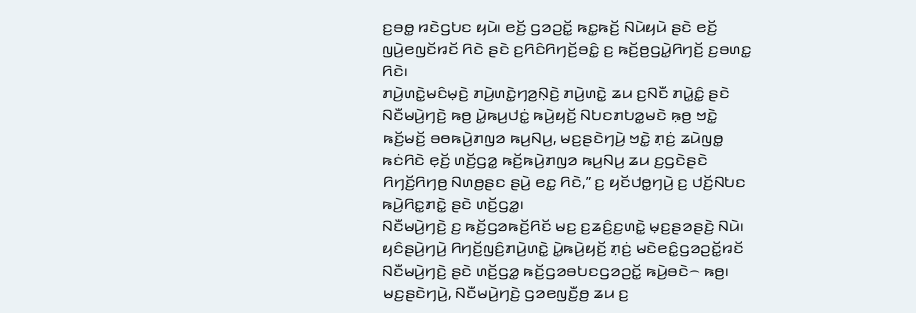ꤢ꤬ꤋꤥ꤭ ꤙꤢꤧꤞꤝꤢ ꤟꤣꤧ꤯ ꤕꤢꤩ꤬ ꤞꤤꤑꤢꤩ꤭ ꤒꤢ꤭ꤒꤢꤩ꤬ ꤡꤣꤧꤟꤣꤧ ꤔꤢꤧ ꤕꤢꤩ꤬ ꤜꤣꤧ꤬ꤕꤜꤢꤩꤙꤢꤩ ꤖꤢꤧ ꤔꤢꤧ ꤢ꤬ꤖꤢꤨꤖꤚꤢꤩ꤬ꤋꤢꤨ꤭ ꤢ꤬ ꤒꤢꤩ꤬ꤥ꤬ꤞꤣꤧ꤭ꤖꤚꤢꤩ꤬ ꤢ꤬ꤋꤛꤢ꤭ ꤖꤢꤧ꤯
ꤊꤣꤧ꤬ꤛꤢꤧ꤭ꤗꤢꤨꤗ꤫ꤢꤧ꤬ ꤊꤣꤧ꤬ꤛꤢꤧ꤭ꤚꤤ꤬ꤡ꤫ꤢꤧ꤬ ꤊꤣꤧ꤬ꤛꤢꤧ꤭ ꤘꤣ ꤢ꤬ꤡꤢꤪ ꤊꤣꤧ꤭ꤢꤨ꤭ ꤔꤢꤧ ꤡꤢꤪꤗꤣꤧ꤬ꤚꤢꤧ꤬ ꤒꤥ꤬ ꤣꤧ꤭ꤒꤣ꤬ꤓꤢꤦ꤭ ꤒꤣꤧ꤬ꤟꤢꤩ꤬ ꤡꤝꤢꤊꤝꤤ꤭ꤗꤢꤧ ꤒ꤫ꤥ꤬ ꤠꤢꤧ꤭ ꤒꤢꤩ꤬ꤗꤢꤩ꤬ ꤋꤥꤒꤣꤧ꤬ꤊꤜꤤ ꤒꤣ꤬ꤡꤣ꤬, ꤗꤢ꤬ꤔꤢꤧꤚꤣꤧ꤬ ꤠꤢꤧ꤭ ꤊ꤫ꤢꤦ꤬ ꤘꤣꤧꤜꤥ꤭ ꤒꤢꤦꤖꤢꤧ ꤕ꤫ꤢꤩ꤬ ꤛꤢꤩ꤬ꤞꤤ꤭ ꤒꤢꤩ꤬ꤒꤣꤧ꤬ꤊꤜꤤ ꤒꤣ꤬ꤡꤣ꤬ ꤘꤣ ꤢ꤬ꤞꤢꤧꤔꤢꤧ ꤖꤚꤢꤩ꤬ꤖꤚꤥ꤬ ꤡꤛꤥ꤬ꤔꤢ ꤔꤣꤧ꤬ ꤕꤢ꤭ ꤖꤢꤧ,” ꤢ꤬ ꤟꤢꤩꤓꤥ꤭ꤚꤣꤧ꤬ ꤢ꤬ ꤓꤢꤩ꤬ꤡꤝꤢ ꤒꤣꤧ꤬ꤖꤢ꤭ꤊꤢꤧ꤭ ꤔꤢꤧ ꤛꤢꤩ꤬ꤞꤤ꤭꤯
ꤡꤢꤪꤗꤣꤧ꤬ꤚꤢꤧ꤬ ꤢ꤬ ꤒꤢꤩ꤬ꤞꤤꤒꤢꤩ꤬ꤖꤢꤩ ꤗꤢ꤬ ꤢ꤬ꤘꤢꤨ꤬ꤢ꤬ꤛꤢꤧ꤭ ꤗ꤫ꤢ꤬ꤔꤤꤔꤢꤧ꤬ ꤡꤣꤧ꤯ ꤟꤢꤨꤔꤣꤧ꤬ꤚꤣꤧ꤬ ꤖꤚꤢꤩ꤬ꤜꤢꤨ꤬ꤊꤣꤧ꤬ꤛꤢꤧ꤭ ꤣꤧ꤭ꤒꤣꤧ꤬ꤟꤢꤩ꤬ ꤊ꤫ꤢꤦ꤬ ꤗꤢꤧꤕꤢꤨ꤭ꤞꤤꤑꤢꤩ꤭ꤙꤢꤩ ꤡꤢꤪꤗꤣꤧ꤬ꤚꤢꤧ꤬ ꤔꤢꤧ ꤛꤢꤩ꤬ꤞꤤ꤭ ꤒꤢꤩ꤬ꤞꤤꤋꤝꤢꤞꤤꤑꤢꤩ꤭ ꤒꤣꤧ꤬ꤋꤢꤧ꤮ ꤒꤥ꤬꤯ ꤗꤢ꤬ꤔꤢꤧꤚꤣꤧ꤬, ꤡꤢꤪꤗꤣꤧ꤬ꤚꤢꤧ꤬ ꤞꤤꤕꤜꤢꤪ꤬ꤥ꤬ ꤘꤣ ꤢ꤬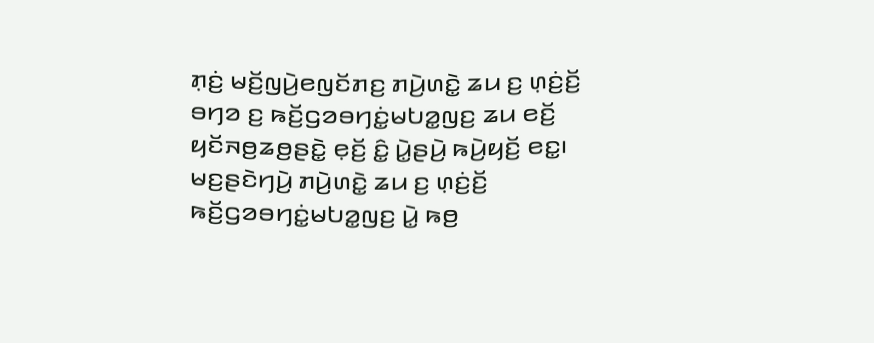ꤊ꤫ꤢꤦ꤬ ꤗꤢꤩ꤬ꤜꤣꤧ꤬ꤕꤜꤢꤩꤊꤢ꤬ ꤊꤣꤧ꤬ꤛꤢꤧ꤭ ꤘꤣ ꤢ꤬ ꤛ꤫ꤢꤦ꤬ꤢꤩ꤬ ꤋꤚꤤ ꤢ꤬ ꤒꤢꤩ꤬ꤞꤤꤋꤚꤢꤦ꤭ꤗꤝꤤ꤭ꤜꤢ꤬ ꤘꤣ ꤕꤢꤩ꤬ ꤟꤢꤩꤏꤥ꤬ꤘꤥ꤬ꤔꤢꤧ꤭ ꤕ꤫ꤢꤩ꤬ ꤢꤨ꤭ ꤣꤧ꤭ꤔꤣꤧ꤬ ꤒꤣꤧ꤬ꤟꤢꤩ꤬ ꤕꤢ꤭꤯ ꤗꤢ꤬ꤔꤢꤧꤚꤣꤧ꤬ ꤊꤣꤧ꤬ꤛꤢꤧ꤭ ꤘꤣ ꤢ꤬ ꤛ꤫ꤢꤦ꤬ꤢꤩ꤬ ꤒꤢꤩ꤬ꤞꤤꤋꤚꤢꤦ꤭ꤗꤝꤤ꤭ꤜꤢ꤬ ꤣꤧ꤭ ꤒꤥ꤬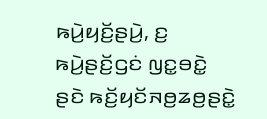ꤒꤣꤧ꤬ꤟꤢꤩ꤬ꤔꤣꤧ꤬, ꤢ꤬ ꤒꤣꤧ꤬ꤔꤢꤩ꤬ꤞꤢꤦ ꤜꤢ꤭ꤋꤢꤧ꤭ ꤔꤢꤧ ꤒꤢꤩ꤬ꤟꤢꤩꤏꤥ꤬ꤘꤥ꤬ꤔꤢꤧ꤭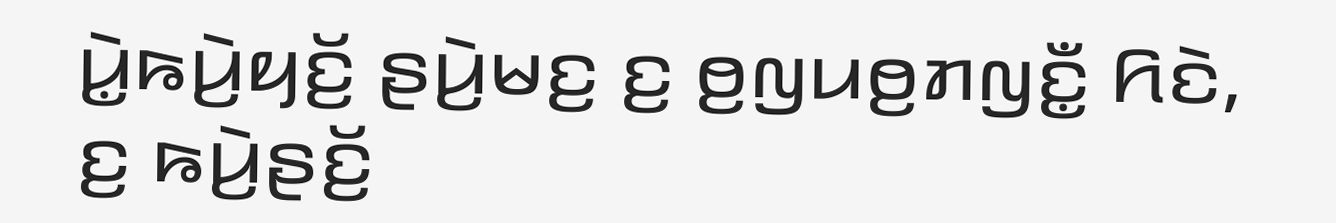ꤣꤧ꤭ꤒꤣꤧ꤬ꤟꤢꤩ꤬ ꤔꤣꤧ꤬ꤗꤢ꤬ ꤢ꤬ ꤥ꤬ꤜꤣꤥ꤬ꤊꤜꤢꤪ꤭ ꤖꤢꤧ, ꤢ꤬ ꤒꤣꤧ꤬ꤔꤢꤩ꤬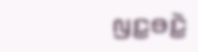ꤜꤢ꤭ꤋꤢꤧ꤭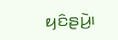ꤟꤢꤨꤔꤣꤧ꤬꤯